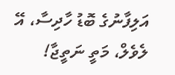އަލިފާނުގެ ބޮޑު ހާދިސާ، އޭ ލެވެލް، މަތީ ނަތީޖާ!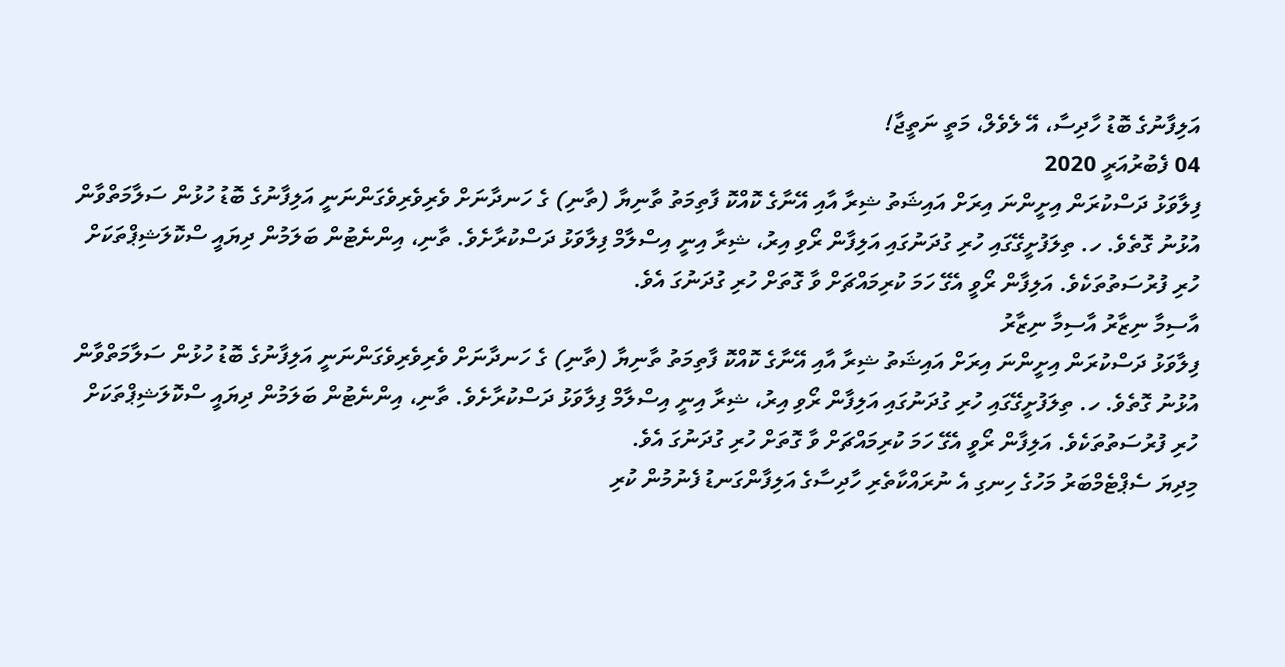އަލިފާނުގެ ބޮޑު ހާދިސާ، އޭ ލެވެލް، މަތީ ނަތީޖާ!
04 ފެބުރުއަރީ 2020
ފިލާވަޅު ދަސްކުރަން އިށީންނަ އިރަށް އައިޝަތު ޝިރާ އާއި އޭނާގެ ކޮއްކޮ ފާތިމަތު ތާނިޔާ (ތާނި) ގެ ހަނދާނަށް ވެރިވެރިވެގަންނަނީ އަލިފާނުގެ ބޮޑު ހުޅުން ސަލާމަތްވާން އުޅުނު ގޮތެވެ. ހ. ތިލަފުށީގޭގައި ހުރި ގުދަނުގައި އަލިފާން ރޯވި އިރު، ޝިރާ އިނީ އިސްލާމް ފިލާވަޅު ދަސްކުރާށެވެ. ތާނި، އިންނެޓުން ބަލަމުން ދިޔައީ ސްކޮލަޝިޕްތަކަށް ހުރި ފުރުސަތުތަކެވެ. އަލިފާން ރޯވީ އެގޭ ހަމަ ކުރިމައްޗަށް ވާ ގޮތަށް ހުރި ގުދަނުގަ އެވެ.
އާސިމާ ނިޒާރު އާސިމާ ނިޒާރު
ފިލާވަޅު ދަސްކުރަން އިށީންނަ އިރަށް އައިޝަތު ޝިރާ އާއި އޭނާގެ ކޮއްކޮ ފާތިމަތު ތާނިޔާ (ތާނި) ގެ ހަނދާނަށް ވެރިވެރިވެގަންނަނީ އަލިފާނުގެ ބޮޑު ހުޅުން ސަލާމަތްވާން އުޅުނު ގޮތެވެ. ހ. ތިލަފުށީގޭގައި ހުރި ގުދަނުގައި އަލިފާން ރޯވި އިރު، ޝިރާ އިނީ އިސްލާމް ފިލާވަޅު ދަސްކުރާށެވެ. ތާނި، އިންނެޓުން ބަލަމުން ދިޔައީ ސްކޮލަޝިޕްތަކަށް ހުރި ފުރުސަތުތަކެވެ. އަލިފާން ރޯވީ އެގޭ ހަމަ ކުރިމައްޗަށް ވާ ގޮތަށް ހުރި ގުދަނުގަ އެވެ.
މިދިޔަ ސެޕްޓެމްބަރު މަހުގެ ހިނގި އެ ނުރައްކާތެރި ހާދިސާގެ އަލިފާންގަނޑު ފެނުމުން ކުރި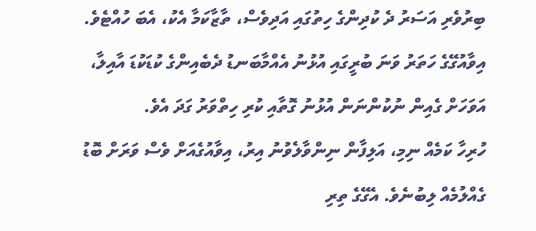ބިރުވެރި އަސަރު ދެ ކުދިންގެ ހިތުގައި އަދިވެސް، ތާޒާކަމާ އެކު، އެބަ ހުއްޓެވެ. އިވާއުގޭގެ ހަތަރު ވަނަ ބުރީގައި އުޅުނު އެއްމާބަނޑު ދެބެއިންގެ ކުޑަކުޑަ އާއިލާ، އަވަހަށް ގެއިން ނުކުންނަން އުޅުނު ގޮތާއި ކުރި ހިތްވަރު ގަދަ އެވެ.
ހުރިހާ ކަމެއް ނިމި، އަލިފާން ނިންވާލެވުނު އިރު، އިވާއުގެއަށް ވެސް ވަރަށް ބޮޑު ގެއްލުމެއް ލިބުނެވެ. އެގޭގެ ތިރި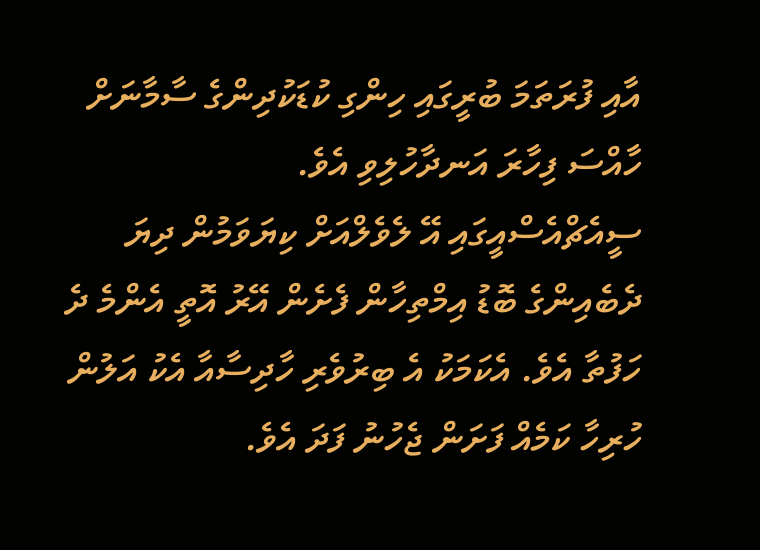އާއި ފުރަތަމަ ބުރީގައި ހިންގި ކުޑަކުދިންގެ ސާމާނަށް ހާއްސަ ފިހާރަ އަނދާހުލިވި އެވެ.
ސީއެޗްއެސްއީގައި އޭ ލެވެލްއަށް ކިޔަވަމުން ދިޔަ ދެބެއިންގެ ބޮޑު އިމްތިހާން ފެށެން އޭރު އޮތީ އެންމެ ދެ ހަފުތާ އެވެ. އެކަމަކު އެ ބިރުވެރި ހާދިސާއާ އެކު އަލުން ހުރިހާ ކަމެއް ފަށަން ޖެހުނު ފަދަ އެވެ.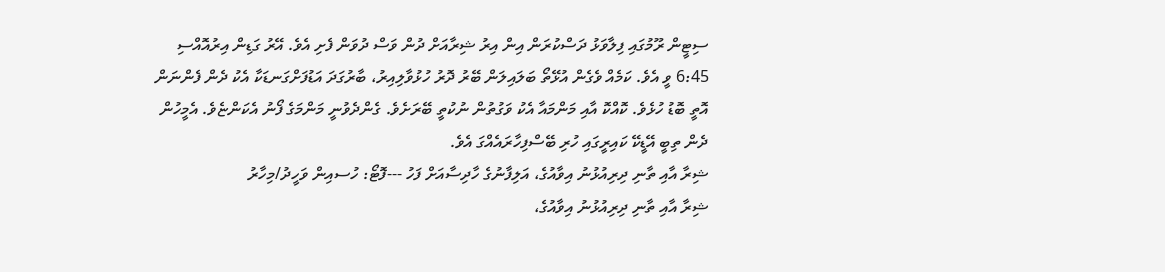ސިޓީން ރޫމުގައި ފިލާވަޅު ދަސްކުރަން އިން އިރު ޝިރާއަށް ދުން ވަސް ދުވަން ފެށި އެވެ. އޭރު ގަޑިން އިރުއޮއްސި 6:45 ވީ އެވެ. ކަމެއް ވެގެން އުޅޭތޯ ބަލައިލަން ބޭރު ދޮރު ހުޅުވާލިއިރު، ބާރުގަދަ އަޑުފަށްގަނޑަކާ އެކު ދެން ފެންނަން އޮތީ ބޮޑު ހުޅެވެ. ކޮއްކޮ އާއި މަންމައާ އެކު ވަގުތުން ނުކުތީ ބޭރަށެވެ. ގެންދެވުނީ މަންމަގެ ފޯނު އެކަންޏެވެ. އެމީހުން ދެން ތިބީ އޭޑީކޭ ކައިރީގައި ހުރި ބޭސްފިހާރައެއްގަ އެވެ.
ޝިރާ އާއި ތާނި ދިރިއުޅުނު އިވާއުގެ، އަލިފާނުގެ ހާދިސާއަށް ފަހު ---ފޮޓޯ: ހުސއިން ވަހީދު/މިހާރު
ޝިރާ އާއި ތާނި ދިރިއުޅުނު އިވާއުގެ،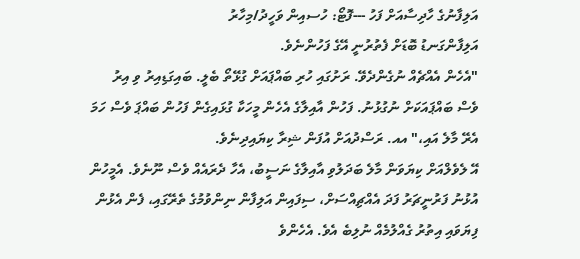އަލިފާނުގެ ހާދިސާއަށް ފަހު ---ފޮޓޯ: ހުސއިން ވަހީދު/މިހާރު
އަލިފާންގަނޑު ބޮޑަށް ފެތުރުނީ އޭގެ ފަހުންނެވެ.
"އެހެން އެއްޗެއް ނުގެންދެވޭ. ރަށުގައި ހުރި ބައްޕައަށް ގުޅޭތޯ ބެލީ. ބައިގަޑިއިރު ވި އިރު ވެސް ބައްޕައަކަށް ނުގުޅުނު. ފަހުން އާއިލާގެ އެހެން މީހަކާ ގުޅައިގެން ފަހުން ބައްޕަ ވެސް ހަމަ އެރޭ މާލެ އައި،" އއ. ރަސްދުއަށް އުފަން ޝިރާ ކިޔައިދިނެވެ.
އޭ ލެވެލްއަށް ކިޔަވަން މާލެ ބަދަލުވި އާއިލާގެ ނަސީބު، އެހާ ދެރައެއް ވެސް ނޫނެވެ. އެމީހުން އުޅުނު ފަރުނީޗަރު ފަދަ އެއްޗިއްސަށް، ސިފައިން އަލިފާން ނިންވުމުގެ ތެރޭގައި، ފެން އެޅުން ފިޔަވައި އިތުރު ގެއްލުމެއް ނުލިބެ އެވެ. އެހެންވެ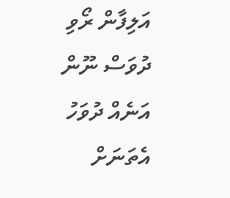އަލިފާން ރޯވި ދުވަސް ނޫން އަނެއް ދުވަހު އެތަނަށް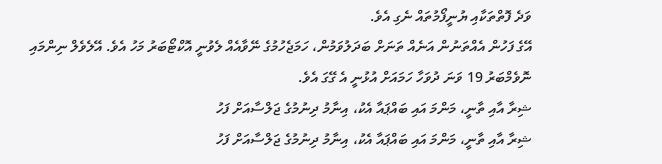ވަދެ ފޮތްތަކާއި ޔުނީފޯމުތައް ނެގި އެވެ.
އޭގެ ފަހުން އެއްތަނުން އަނެއް ތަނަށް ބަދަލުވަމުން، ހަމަޖެހުމުގެ ނޭވާއެއް ލެވުނީ އޮކްޓޯބަރު މަހު އެވެ. އޭލެވެލް ނިންމައި ނޮވެމްބަރު 19 ވަނަ ދުވަހާ ހަމައަށް އުޅުނީ އެ ގޭގަ އެވެ.
ޝިރާ އާއި ތާނީ، މަންމަ އައި ބައްޕައާ އެކު، އިނާމު ދިނުމުގެ ޖަލްސާއަށް ފަހު
ޝިރާ އާއި ތާނީ، މަންމަ އައި ބައްޕައާ އެކު، އިނާމު ދިނުމުގެ ޖަލްސާއަށް ފަހު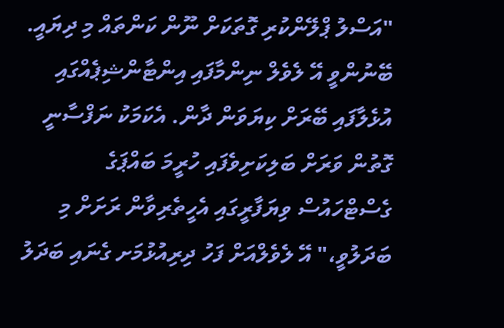"އަސްލު ޕްލޭންކުރި ގޮތަކަށް ނޫން ކަންތައް މި ދިޔައީ. ބޭނުންވީ އޭ ލެވެލް ނިންމާފައި އިންޓާންޝިޕެއްގައި އުޅެލާފައި ބޭރަށް ކިޔަވަން ދާން. އެކަމަކު ނަފްސާނީ ގޮތުން ވަރަށް ބަލިކަށިވެފައި ހުރީމަ ބައްޕަގެ ގެސްޓްހައުސް ވިޔަފާރީގައި އެހީތެރިވާން ރަށަށް މި ބަދަލުވީ،" އޭ ލެވެލްއަށް ފަހު ދިރިއުޅުމަށ ގެނައި ބަދަލު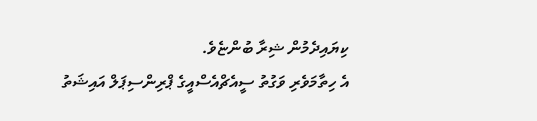ކިޔައިދެމުން ޝިރާ ބުންޏެވެ.
އެ ހިތާމަވެރި ވަގުތު ސީއެޗްއެސްއީގެ ޕްރިންސިޕަލް އައިޝަތު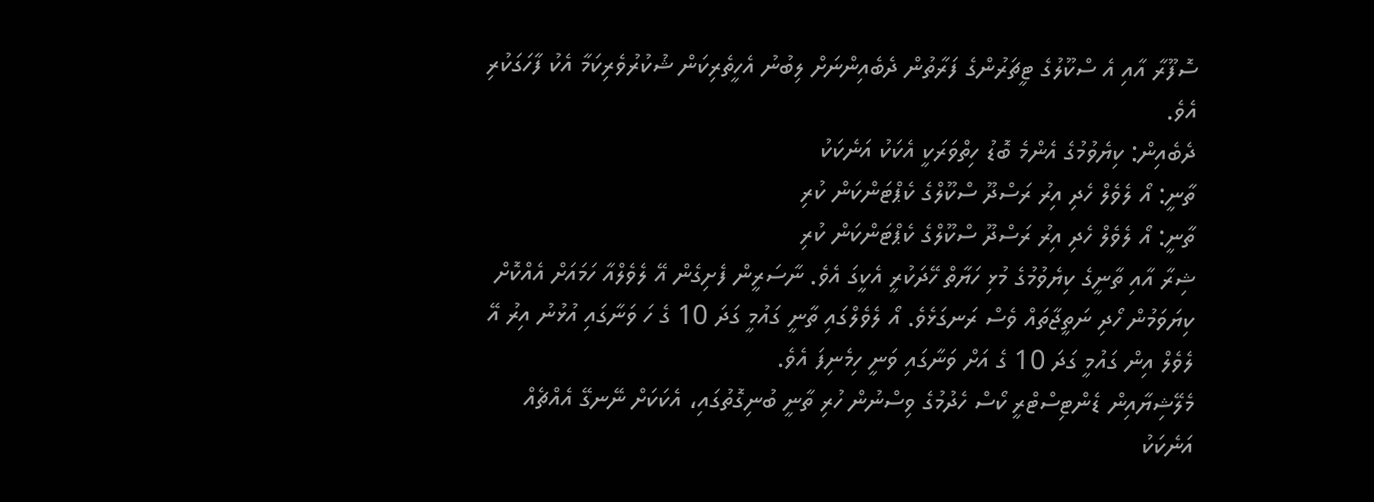ސޮފޫރާ އާއި އެ ސްކޫލުގެ ޓީޗަރުންގެ ފަރާތުން ދެބެއިންނަށް ލިބުނު އެހީތެރިކަން ޝުކުރުވެރިކަމާ އެކު ފާހަގަކުރި އެވެ.
ދެބެއިން: ކިޔެވުމުގެ އެންމެ ބޮޑު ހިތްވަރަކީ އެކަކު އަނެކަކު
ތާނީ: އޯ ލެވެލް ހެދި އިރު ރަސްދޫ ސްކޫލްގެ ކެޕްޓަންކަން ކުރި
ތާނީ: އޯ ލެވެލް ހެދި އިރު ރަސްދޫ ސްކޫލްގެ ކެޕްޓަންކަން ކުރި
ޝިރާ އާއި ތާނީގެ ކިޔެވުމުގެ މުޅި ހަޔާތް ހޭދަކުރީ އެކީގަ އެވެ. ނާސަރީން ފެށިގެން އޭ ލެވެލްއާ ހަމައަށް އެއްކޮށް ކިޔަވަމުން ހޯދި ނަތީޖާތައް ވެސް ރަނގަޅެވެ. އޯ ލެވެލްގައި ތާނީ ގައުމީ ގަދަ 10 ގެ ހަ ވަނާގައި އުޅުނު އިރު އޭ ލެވެލް އިން ގައުމީ ގަދަ 10 ގެ އަށް ވަނާގައި ވަނީ ހިމެނިފަ އެވެ.
މެލޭޝިޔާއިން ޑެންޓިސްޓްރީ ކޯސް ހެދުމުގެ ވިސްނުން ހުރި ތާނީ ބުނިގޮތުގައި، އެކަކަށް ނޭނގޭ އެއްޗެއް އަނެކަކު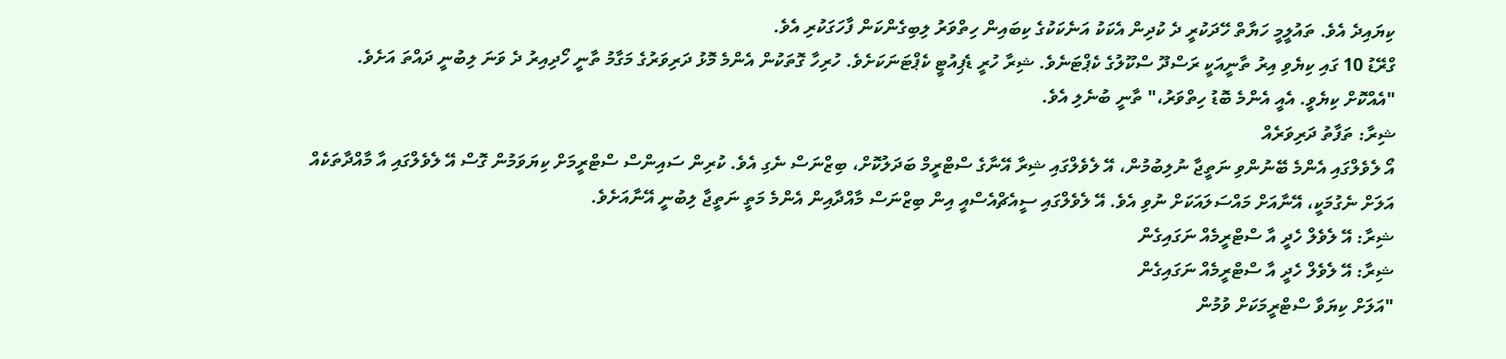ކިޔައިދެ އެވެ. ތައުލީމީ ހަޔާތް ހޭދަކުރީ ދެ ކުދިން އެކަކު އަނެކަކުގެ ކިބައިން ހިތްވަރު ލިބިގެންކަން ފާހަގަކުރި އެވެ.
ގްރޭޑު 10 ގައި ކިޔެވި އިރު ތާނީއަކީ ރަސްދޫ ސްކޫލުގެ ކެޕްޓަނެވެ. ޝިރާ ހުރީ ޑެޕިއުޓީ ކެޕްޓަނަކަށެވެ. ހުރިހާ ގޮތަކުން އެންމެ މޮޅު ދަރިވަރުގެ މަގާމު ތާނީ ހޯދިއިރު ދެ ވަނަ ލިބުނީ ދައްތަ އަށެވެ.
"އެއްކޮށް ކިޔެވީ. އެއީ އެންމެ ބޮޑު ހިތްވަރު،" ތާނީ ބުނެލި އެވެ.
ޝިރާ: ތަފާތު ދަރިވަރެއް
އޯ ލެވެލްގައި އެންމެ ބޭނުންވި ނަތީޖާ ނުލިބުމުން، އޭ ލެވެލްގައި ޝިރާ އޭނާގެ ސްޓްރީމް ބަދަލުކޮށް، ބިޒްނަސް ނެގި އެވެ. ކުރިން ސައިންސް ސްޓްރީމަށް ކިޔަވަމުން ގޮސް އޭ ލެވެލްގައި އާ މާއްދާތަކެއް އަލަށް ނެގުމަކީ، އޭނާއަށް މައްސަލައަކަށް ނުވި އެވެ. އޭ ލެވެލްގައި ސީއެޗްއެސްއީ އިން ބިޒްނަސް މާއްދާއިން އެންމެ މަތީ ނަތީޖާ ލިބުނީ އޭނާއަށެވެ.
ޝިރާ: އޭ ލެވެލް ހެދީ އާ ސްޓްރީމެއް ނަގައިގެން
ޝިރާ: އޭ ލެވެލް ހެދީ އާ ސްޓްރީމެއް ނަގައިގެން
"އަލަށް ކިޔަވާ ސްޓްރީމަކަށް ވުމުން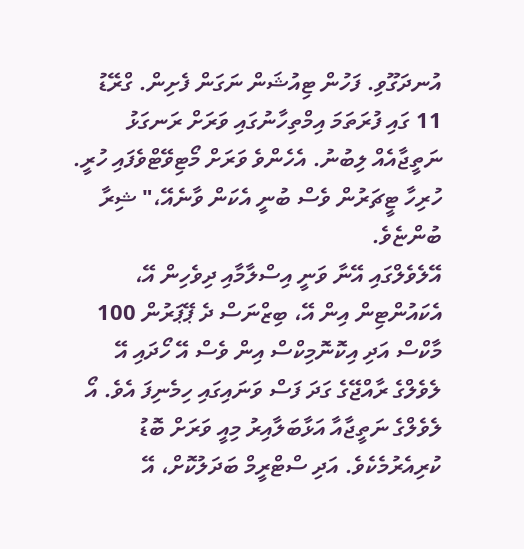އުނދަގޫވި. ފަހުން ޓިއުޝަން ނަގަން ފެށިން. ގްރޭޑު 11 ގައި ފުރަތަމަ އިމްތިހާނުގައި ވަރަށް ރަނގަޅު ނަތީޖާއެއް ލިބުނު. އެހެންވެ ވަރަށް މޯޓިވޭޓްވެފައި ހުރީ. ހުރިހާ ޓީޗަރުން ވެސް ބުނީ އެކަން ވާނެއޭ،" ޝިރާ ބުންޏެވެ.
އޭލެވެލްގައި އޭނާ ވަނީ އިސްލާމާއި ދިވެހިން އޭ، އެކައުންޓިން އިން އޭ، ބިޒްނަސް ދެ ޕޭޕަރުން 100 މާކްސް އަދި އިކޮނޮމިކްސް އިން ވެސް އޭ ހޯދައި އޭ ލެވެލްގެ ރާއްޖޭގެ ގަދަ ފަސް ވަނައިގައި ހިމެނިފަ އެވެ. އޯ ލެވެލްގެ ނަތީޖާއާ އަޅާބަލާއިރު މިއީ ވަރަށް ބޮޑު ކުރިއެރުމެކެވެ. އަދި ސްޓްރީމް ބަދަލުކޮށް، އޭ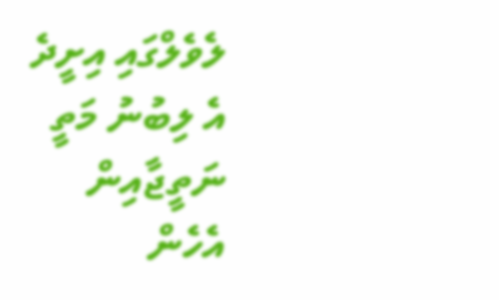ލެވެލްގައި އިށީދެ އެ ލިބުނު މަތީ ނަތީޖާއިން އެހެން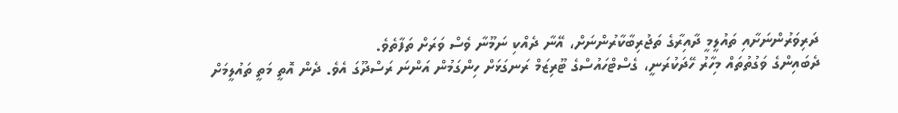ދަރިވަރުންނަށާއި ތައުލީމީ ދާއިރާގެ ތަޖުރިބާކާރުންނަށް، އޭނާ ދެއްކި ނަމޫނާ ވެސް ވަރަށް ތަފާތެވެ.
ދެބައިންގެ ވަގުތުތައް މިހާރު ހޭދަކުރަނީ، ގެސްޓްހައުސްގެ ޓޫރިޒަމް ރަނގަޅަށް ހިންގަމުން އަންނަ ރަސްދޫގަ އެވެ. ދެން އޮތީ މަތީ ތައުލީމަށް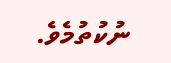ނުކުތުމެވެ.